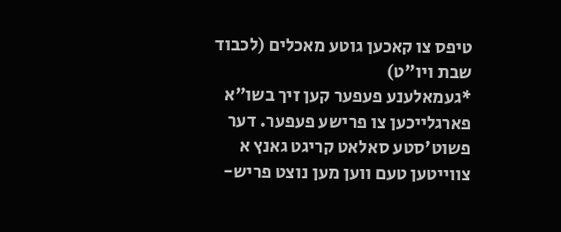טיפס צו קאכען גוטע מאכלים (לכבוד שבת ויו"ט)
*געמאלענע פעפער קען זיך בשו"א פארגלייכען צו פרישע פעפער. דער פשוט'סטע סאלאט קריגט גאנץ א צווייטען טעם ווען מען נוצט פריש-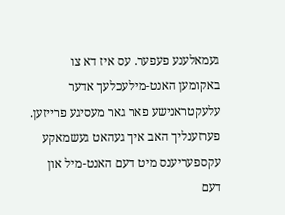געמאלענע פעפער. עס איז דא צו באקומען האנט-מילעכלעך אדער עלעקטראנישע פאר גאר מעסיגע פרייזען. פערזענליך האב איך געהאט געשמאקע עקספעריענס מיט דעם האנט-מיל און דעם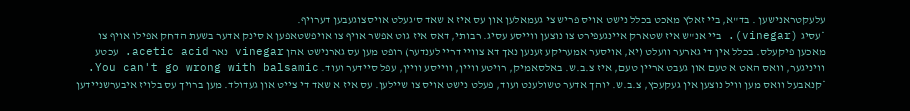עלעקטראנישען . בד"א, ביי זאלץ מאכט בכלל נישט אויס פריש צי געמאלען און עס איז א שאד ס'געלט אויסצוגעבען דערויף.
*עסיג (vinegar). ביי אנ"ש איז שטארק איינגעפירט צו נוצען ווייסע עסיג. רבותי, דאס איז גוט אפשר אויף צו אויפשטאפען א סינק אדער בשעת הדחק אפילו אויף צו מאכען פיקעלס. בכלל אין די גארער וועלט (יא, אויסער אמעריקע זענען נאך דא צוויי דריי לענדער) רופט מען עס גארנישט אהן vinegar נאר acetic acid. עכטע וויניגער, וואס האט א טעם און געבט אריין טעם, איז צ.ב.ש. באלסאמיק, רויטע וויין, ווייסע וויין, עפל סיידער ועוד. You can't go wrong with balsamic.
*קנאבעל וואס מען וויל נוצען אין געקעכץ, צ.ב.ש. יוהך אדער טשולענט ועוד, פעלט נישט אויס צו שיילען. עס איז א שאד די צייט און געדולד. מען ברויך עס בלויז איבערשניידען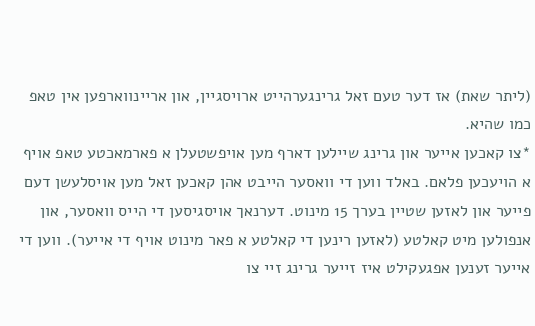(ליתר שאת) אז דער טעם זאל גרינגערהייט ארויסגיין, און אריינווארפען אין טאפ כמו שהיא.
*צו קאכען אייער און גרינג שיילען דארף מען אויפשטעלן א פארמאכטע טאפ אויף א הויעכען פלאם. באלד ווען די וואסער הייבט אהן קאכען זאל מען אויסלעשן דעם פייער און לאזען שטיין בערך 15 מינוט. דערנאך אויסגיסען די הייס וואסער, און אנפולען מיט קאלטע (לאזען רינען די קאלטע א פאר מינוט אויף די אייער). ווען די אייער זענען אפגעקילט איז זייער גרינג זיי צו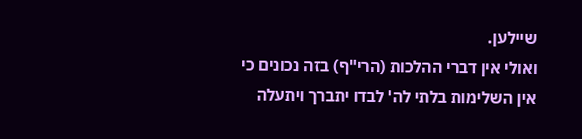שיילען.
ואולי אין דברי ההלכות (הרי"ף) בזה נכונים כי אין השלימות בלתי לה' לבדו יתברך ויתעלה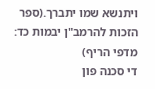ויתנשא שמו יתברך.(ספר הזכות להרמב"ן יבמות כד: מדפי הריף)
די סכנה פון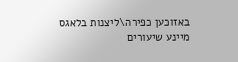באזוכען כפירה\ליצנות בלאגס
מיינע שיעורים